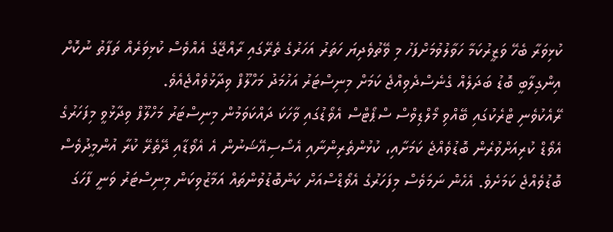ކުޅިވަރާ ބެހޭ ވަޒީރުކަމާ ހަވާލުވުމަށްފަހު މި ވޭތުވެދިޔަ ހަތަރު އަހަރުގެ ތެރޭގައި ރާއްޖޭގެ އެއްވެސް ކުޅިވަރެއް ތަފާތު ނުކޮށް އިންގިލާބީ ބޮޑު ބަދަލެއް ގެނެސްދެވިއްޖެ ކަމަށް މިނިސްޓަރު އަހުމަދު މަހްލޫފް ވިދާޅުވެއްޖެއެވެ.
ރޭއެކުވެނި ޓްރެކުގައި ބޭއްވި މޯލްޑިވްސް ސްޕޯޓްސް އެވޯޑުގައި ވާހަކަ ދައްކަވަމުން މިނިސްޓަރު މަހްލޫފް ވިދާޅުވީ މިފަހަރުގެ އެވޯޑް ކުރިއަށްވުރެން ބޮޑުވެއްޖެ ކަމަށާއި، ކުޅުންތެރިންނާއި އެސޯސިއޭޝަނުން އެ އެވޯޑާއި ދޭތެރޭ ކުރާ އުންމީދުވެސް ބޮޑުވެއްޖެ ކަމަށެވެ. އެހެން ނަމަވެސް މިފަހަރުގެ އެވޯޑްސްއަށް ކަންބޮޑުވުންތައް އަމާޒުވިކަން މިނިސްޓަރު ވަނީ ފާހަގަ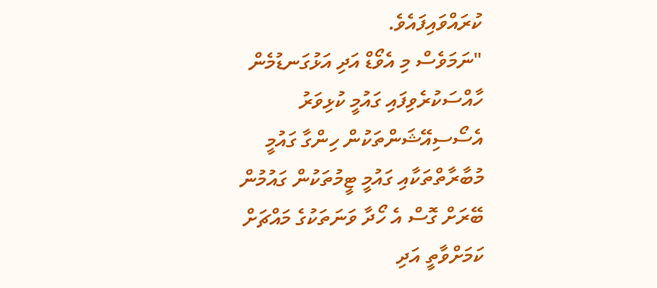ކުރައްވައިފައެވެ.
"ނަމަވެސް މި އެވޯޑް އަދި އަޅުގަނޑުމެން ހާއްސަކުރެވިފައި ގައުމީ ކުޅިވަރު އެސޯސިއޭޝަންތަކުން ހިންގާ ގައުމީ މުބާރާތްތަކާއި ގައުމީ ޓީމުތަކުން ގައުމުން ބޭރަށް ގޮސް އެ ހޯދާ ވަނަތަކުގެ މައްޗަށް ކަމަށްވާތީ އަދި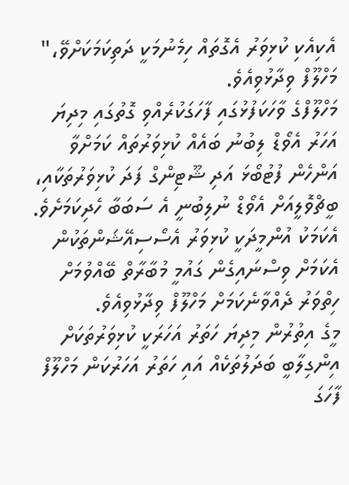އެކިއެކި ކުޅިވަރު އެގޮތައް ހިމެނުމަކީ ދަތިކަމަކަށްވޭ،" މަހްލޫފް ވިދާޅުވިއެވެ.
މަހްލޫފްގެ ވާހަކަފުޅުގައި ފާހަގަކުރެއްވި ގޮތުގައި މިދިޔަ އަހަރު އެވޯޑް ލިބުނު ބައެއް ކުޅިވަރުތައް ކަމަށްވާ އަންހެން ފުޓުބޯޅަ އަދި ޝޫޓިންގް ފަދަ ކުޅިވަރުތަކާއި، ބީޗްވޮލީއަށް އެވޯޑް ނުލިބުނީ އެ ސަބަބާ ހެދިކަމަށެވެ. އެކަމަކު އުންމީދަކީ ކުޅިވަރު އެސޯސިއޭޝަންތަކުން އެކަމަށް ވިސްނައިގެން ގައުމީ މުބާރާތް ބޭއްވުމަށް ހިތްވަރު ދެއްވާނެކަމަށް މަހްލޫފް ވިދާޅުވިއެވެ.
މީގެ އިތުރުން މިދިޔަ ހަތަރު އަހަރަކީ ކުޅިވަރުތަކަށް އިންގިލާބީ ބަދަލުތަކެއް އައި ހަތަރު އަހަރުކަން މަހްލޫފް ފާހަގަ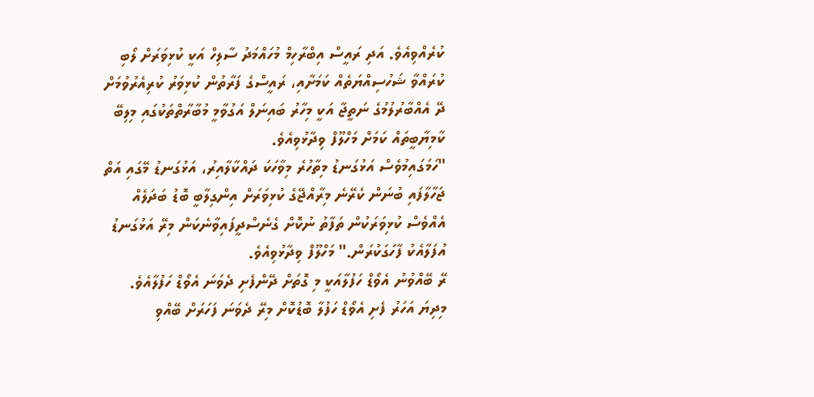ކުރެއްވިއެވެ. އަދި ރައީސް އިބްރާހިމް މުހައްމަދު ސާލިހް އަކީ ކުޅިވަރަށް ލޯބި ކުރައްވާ ޝަހުސިއްޔަތެއް ކަމަށާއި، ރައީސްގެ ފަރާތުން ކުޅިވަރު ކުރިއެރުވުމަށް ދޭ އެއްބާރުލުމުގެ ނަތީޖާ އަކީ މިހާރު ބައިނަލް އަގުވާމީ މުބާރާތްތަކުގައި މިލިބޭ ކާމިޔާބީތައް ކަމަށް މަހްލޫފް ވިދާޅުވިއެވެ.
"ހަމަގައިމުވެސް އަޅުގަނޑު މިތާހުރެ މިވާހަކަ ދައްކާލާއިރު، އަޅުގަނޑު މޭގައި އަތް ޖަހާލާފައި ބުނަން ކެރޭނެ މިރާއްޖޭގެ ކުޅިވަރަށް އިންގިލާބީ ބޮޑު ބަދަލެއް އެއްވެސް ކުޅިވަރަކުން ތަފާތު ނުކޮށް ގެނެސްދީފައިވާނެކަން މިރޭ އަޅުގަނޑު އުފަލާއެކު ފާހަގަކުރަން." މަހްލޫފް ވިދާޅުވިއެވެ.
ރޭ ބޭއްވުނު އެވޯޑް ހަފުލާއަކީ މި ގޮތަށް ދޭންފެށި ދެވަނަ އެވޯޑް ހަފުލާއެވެ. މިދިޔަ އަހަރު ފެށި އެވޯޑް ހަފުލާ ބޮޑުކޮށް މިރޭ ދެވަނަ ފަހަރަށް ބޭއްވި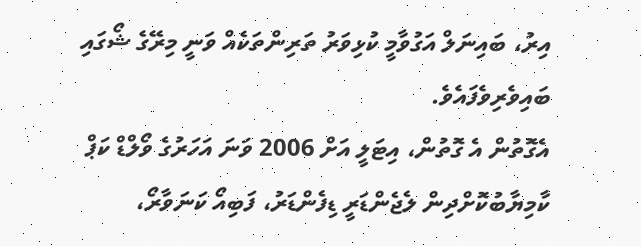އިރު، ބައިނަލް އަގުވާމީ ކުޅިވަރު ތަރިންތަކެއް ވަނީ މިރޭގެ ޝޯގައި ބައިވެރިވެފައެވެ.
އެގޮތުން އެ ގޮތުން، އިޓަލީ އަށް 2006 ވަނަ އަހަރުގެ ވޯލްޑް ކަޕް ކާމިޔާބުކޮށްދިން ލެޖެންޑަރީ ޑިފެންޑަރު، ފަބިއޯ ކަނަވާރޯ،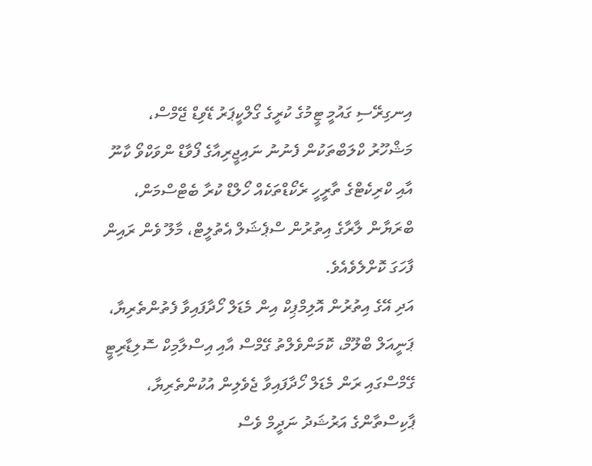އިނގިރޭސި ގައުމީ ޓީމުގެ ކުރީގެ ގޯލްކީޕަރު ޑޭވިޑް ޖޭމްސް، މަޝްހޫރު ކްލަބްތަކުން ފެނުނު ނައިޖީރިއާގެ ފޯވާޑް ންވަކްވޯ ކާނޫ އާއި ކްރިކެޓްގެ ތާރީހީ ރެކޯޑްތަކެއް ހޯލްޑް ކުރާ ބެޓްސްމަން، ބްރަޔާން ލާރާގެ އިތުރުން ސްޕެޝަލް އެތުލީޓް، މާލޫ ވެން ރައިން ފާހަގަ ކޮށްލެވެއެވެ.
އަދި އޭގެ އިތުރުން އޮލިމްޕިކް އިން މެޑަލް ހޯދާފައިވާ ފެތުންތެރިޔާ، ޕަނީއަލް ބްލޫމް، ކޮމަންވެލްތު ގޭމްސް އާއި އިސްލާމިކް ސޮލިޑާރިޓީ ގޭމްސްގައި ރަން މެޑަލް ހޯދާފައިވާ ޖެވެލިން އުކުންތެރިޔާ، ޕާކިސްތާންގެ އަރުޝަދު ނަދީމް ވެސް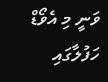ވަނީ މި އެވޯޑް ހަފުލާގައި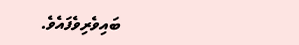ބައިވެރިވެފައެވެ.